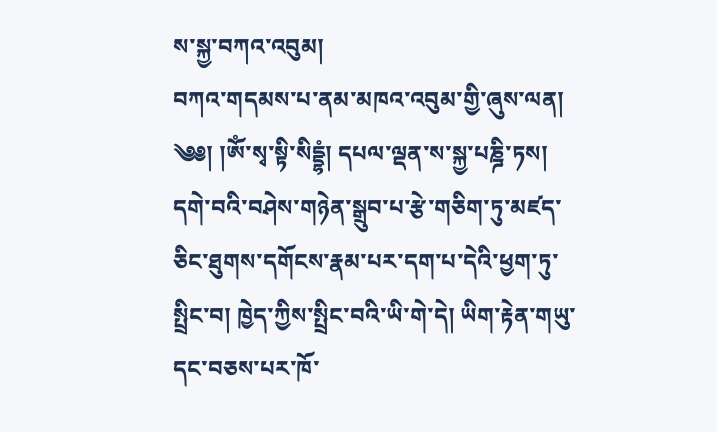ས་སྐྱ་བཀའ་འབུམ།
བཀའ་གདམས་པ་ནམ་མཁའ་འབུམ་གྱི་ཞུས་ལན།
༄༅། །ཨོཾ་སྭ་སྟི་སིདྡྷཾ། དཔལ་ལྡན་ས་སྐྱ་པཎྜི་ཏས། དགེ་བའི་བཤེས་གཉེན་སྒྲུབ་པ་རྩེ་གཅིག་ཏུ་མཛད་ཅིང་ཐུགས་དགོངས་རྣམ་པར་དག་པ་དེའི་ཕྱག་ཏུ་སྤྲིང་བ། ཁྱེད་ཀྱིས་སྤྲིང་བའི་ཡི་གེ་དེ། ཡིག་རྟེན་གཡུ་དང་བཅས་པར་ཁོ་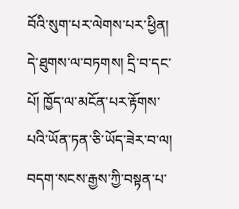བོའི་སུག་པར་ལེགས་པར་ཕྱིན། དེ་ཐུགས་ལ་བཏགས། དྲི་བ་དང་པོ། ཁྱོད་ལ་མངོན་པར་རྟོགས་པའི་ཡོན་ཏན་ཅི་ཡོད་ཟེར་བ་ལ། བདག་སངས་རྒྱས་ཀྱི་བསྟན་པ་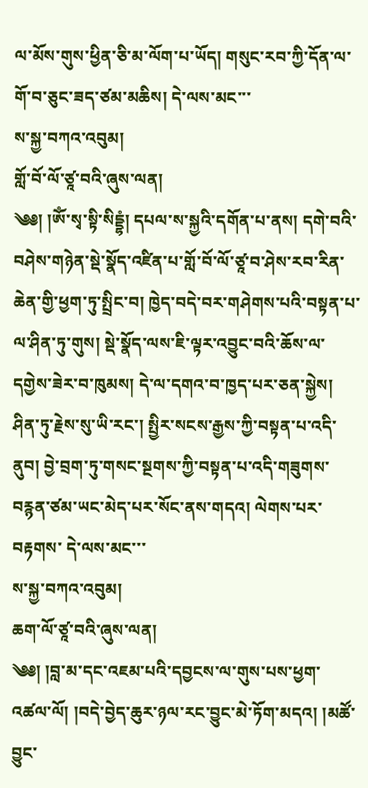ལ་མོས་གུས་ཕྱིན་ཅི་མ་ལོག་པ་ཡོད། གསུང་རབ་ཀྱི་དོན་ལ་གོ་བ་ཅུང་ཟད་ཙམ་མཆིས། དེ་ལས་མང་་་
ས་སྐྱ་བཀའ་འབུམ།
གློ་བོ་ལོ་ཙཱ་བའི་ཞུས་ལན།
༄༅། །ཨོཾ་སྭ་སྟི་སིདྡྷཾ། དཔལ་ས་སྐྱའི་དགོན་པ་ནས། དགེ་བའི་བཤེས་གཉེན་སྡེ་སྣོད་འཛིན་པ་གློ་བོ་ལོ་ཙཱ་བ་ཤེས་རབ་རིན་ཆེན་གྱི་ཕྱག་ཏུ་སྤྲིང་བ། ཁྱེད་བདེ་བར་གཤེགས་པའི་བསྟན་པ་ལ་ཤིན་ཏུ་གུས། སྡེ་སྣོད་ལས་ཇི་ལྟར་འབྱུང་བའི་ཆོས་ལ་དགྱེས་ཟེར་བ་ཁུམས། དེ་ལ་དགའ་བ་ཁྱད་པར་ཅན་སྐྱེས། ཤིན་ཏུ་རྗེས་སུ་ཡི་རང་། སྤྱིར་སངས་རྒྱས་ཀྱི་བསྟན་པ་འདི་ནུབ། བྱེ་བྲག་ཏུ་གསང་སྔགས་ཀྱི་བསྟན་པ་འདི་གཟུགས་བརྙན་ཙམ་ཡང་མེད་པར་སོང་ནས་གདའ། ལེགས་པར་བརྟགས་ དེ་ལས་མང་་་
ས་སྐྱ་བཀའ་འབུམ།
ཆག་ལོ་ཙཱ་བའི་ཞུས་ལན།
༄༅། །བླ་མ་དང་འཇམ་པའི་དབྱངས་ལ་གུས་པས་ཕྱག་འཚལ་ལོ། །བདེ་བྱེད་ཆུར་ཉལ་རང་བྱུང་མེ་ཏོག་མདའ། །མཚོ་བྱུང་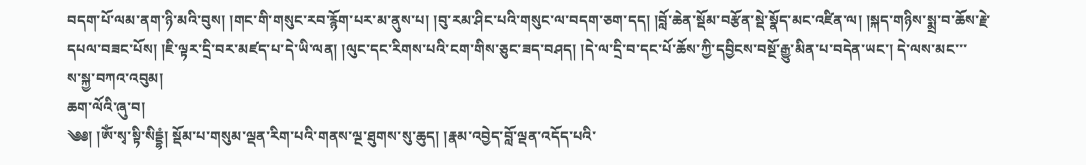བདག་པོ་ལམ་ནག་ཉི་མའི་བུས། །གང་གི་གསུང་རབ་རྙོག་པར་མ་ནུས་པ། །བུ་རམ་ཤིང་པའི་གསུང་ལ་བདག་ཅག་དད། །བློ་ཆེན་སྡོམ་བརྩོན་སྡེ་སྣོད་མང་འཛིན་ལ། །སྐད་གཉིས་སྨྲ་བ་ཆོས་རྗེ་དཔལ་བཟང་པོས། །ཇི་ལྟར་དྲི་བར་མཛད་པ་དེ་ཡི་ལན། །ལུང་དང་རིགས་པའི་ངག་གིས་ཅུང་ཟད་བཤད། །དེ་ལ་དྲི་བ་དང་པོ་ཆོས་ཀྱི་དབྱིངས་བསྔོ་རྒྱུ་མིན་པ་བདེན་ཡང་། དེ་ལས་མང་་་
ས་སྐྱ་བཀའ་འབུམ།
ཆག་ལོའི་ཞུ་བ།
༄༅། །ཨོཾ་སྭ་སྟི་སིདྡྷཾ། སྡོམ་པ་གསུམ་ལྡན་རིག་པའི་གནས་ལྔ་ཐུགས་སུ་ཆུད། །རྣམ་འབྱེད་བློ་ལྡན་འདོད་པའི་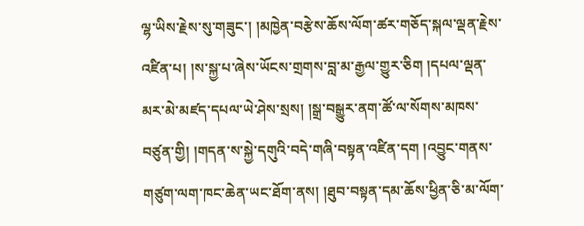ལྷ་ཡིས་རྗེས་སུ་གཟུང་། །མཁྱེན་བརྩེས་ཆོས་ལོག་ཚར་གཅོད་སྐལ་ལྡན་རྗེས་འཛིན་པ། །ས་སྐྱ་པ་ཞེས་ཡོངས་གྲགས་བླ་མ་རྒྱལ་གྱུར་ཅིག །དཔལ་ལྡན་མར་མེ་མཛད་དཔལ་ཡེ་ཤེས་སྲས། །སྒྲ་བསྒྱུར་ནག་ཚོ་ལ་སོགས་མཁས་བཙུན་གྱི། །གདན་ས་སྐྱེ་དགུའི་བདེ་གཞི་བསྟན་འཛིན་དག །འབྱུང་གནས་གཙུག་ལག་ཁང་ཆེན་ཡང་ཐོག་ནས། །ཐུབ་བསྟན་དམ་ཆོས་ཕྱིན་ཅི་མ་ལོག་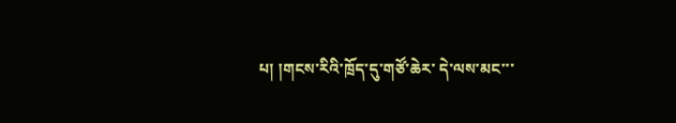པ། །གངས་རིའི་ཁྲོད་དུ་གཙོ་ཆེར་ དེ་ལས་མང་་་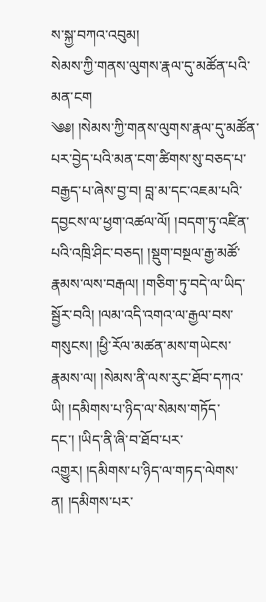ས་སྐྱ་བཀའ་འབུམ།
སེམས་ཀྱི་གནས་ལུགས་རྣལ་དུ་མཚོན་པའི་མན་ངག
༄༅། །སེམས་ཀྱི་གནས་ལུགས་རྣལ་དུ་མཚོན་པར་བྱེད་པའི་མན་ངག་ཚིགས་སུ་བཅད་པ་བརྒྱད་པ་ཞེས་བྱ་བ། བླ་མ་དང་འཇམ་པའི་དབྱངས་ལ་ཕྱག་འཚལ་ལོ། །བདག་ཏུ་འཛིན་པའི་འཁྲི་ཤིང་བཅད། །སྡུག་བསྔལ་རྒྱ་མཚོ་རྣམས་ལས་བརྒལ། །གཅིག་ཏུ་བདེ་ལ་ཡིད་སྦྱོར་བའི། །ལམ་འདི་འགའ་ལ་རྒྱལ་བས་གསུངས། །ཕྱི་རོལ་མཚན་མས་གཡེངས་རྣམས་ལ། །སེམས་ནི་ལས་རུང་ཐོབ་དཀའ་ཡི། །དམིགས་པ་ཉིད་ལ་སེམས་གཏོད་དང་། །ཡིད་ནི་ཞི་བ་ཐོབ་པར་འགྱུར། །དམིགས་པ་ཉིད་ལ་གཏད་ལེགས་ན། །དམིགས་པར་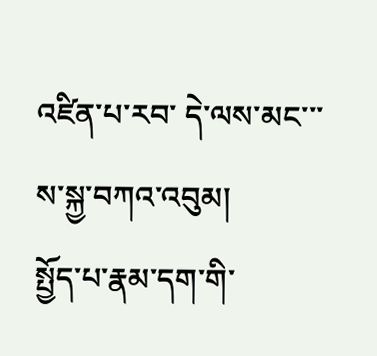འཛིན་པ་རབ་ དེ་ལས་མང་་་
ས་སྐྱ་བཀའ་འབུམ།
སྤྱོད་པ་རྣམ་དག་གི་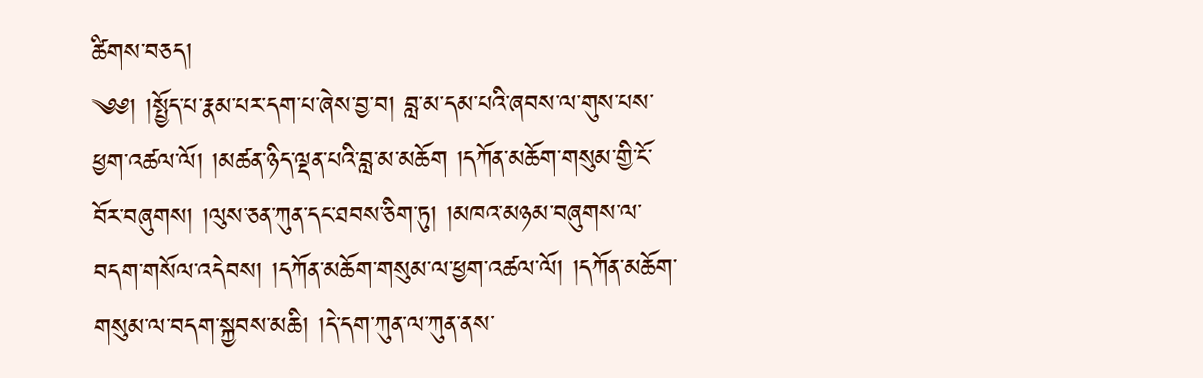ཚིགས་བཅད།
༄༅། །སྤྱོད་པ་རྣམ་པར་དག་པ་ཞེས་བྱ་བ། བླ་མ་དམ་པའི་ཞབས་ལ་གུས་པས་ཕྱག་འཚལ་ལོ། །མཚན་ཉིད་ལྡན་པའི་བླ་མ་མཆོག །དཀོན་མཆོག་གསུམ་གྱི་ངོ་བོར་བཞུགས། །ལུས་ཅན་ཀུན་དང་ཐབས་ཅིག་ཏུ། །མཁའ་མཉམ་བཞུགས་ལ་བདག་གསོལ་འདེབས། །དཀོན་མཆོག་གསུམ་ལ་ཕྱག་འཚལ་ལོ། །དཀོན་མཆོག་གསུམ་ལ་བདག་སྐྱབས་མཆི། །དེ་དག་ཀུན་ལ་ཀུན་ནས་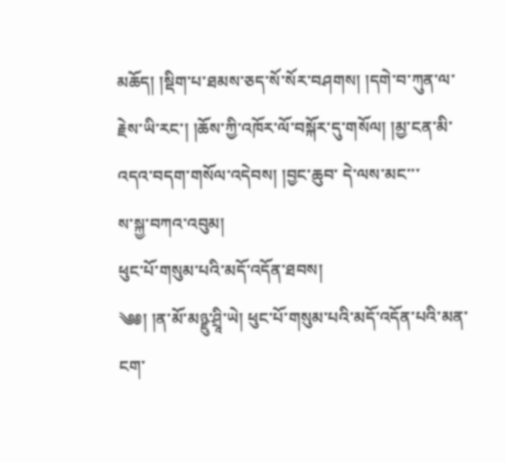མཆོད། །སྡིག་པ་ཐམས་ཅད་སོ་སོར་བཤགས། །དགེ་བ་ཀུན་ལ་རྗེས་ཡི་རང་། །ཆོས་ཀྱི་འཁོར་ལོ་བསྐོར་དུ་གསོལ། །མྱ་ངན་མི་འདའ་བདག་གསོལ་འདེབས། །བྱང་ཆུབ་ དེ་ལས་མང་་་
ས་སྐྱ་བཀའ་འབུམ།
ཕུང་པོ་གསུམ་པའི་མདོ་འདོན་ཐབས།
༄༅། །ན་མོ་མཉྫུ་ཤྲཱི་ཡེ། ཕུང་པོ་གསུམ་པའི་མདོ་འདོན་པའི་མན་ངག་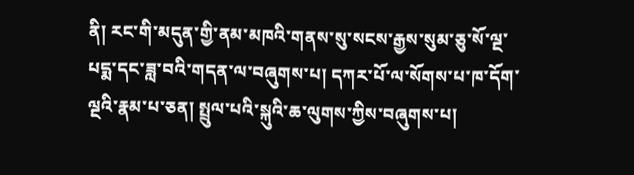ནི། རང་གི་མདུན་གྱི་ནམ་མཁའི་གནས་སུ་སངས་རྒྱས་སུམ་ཅུ་སོ་ལྔ་པདྨ་དང་ཟླ་བའི་གདན་ལ་བཞུགས་པ། དཀར་པོ་ལ་སོགས་པ་ཁ་དོག་ལྔའི་རྣམ་པ་ཅན། སྤྲུལ་པའི་སྐུའི་ཆ་ལུགས་ཀྱིས་བཞུགས་པ།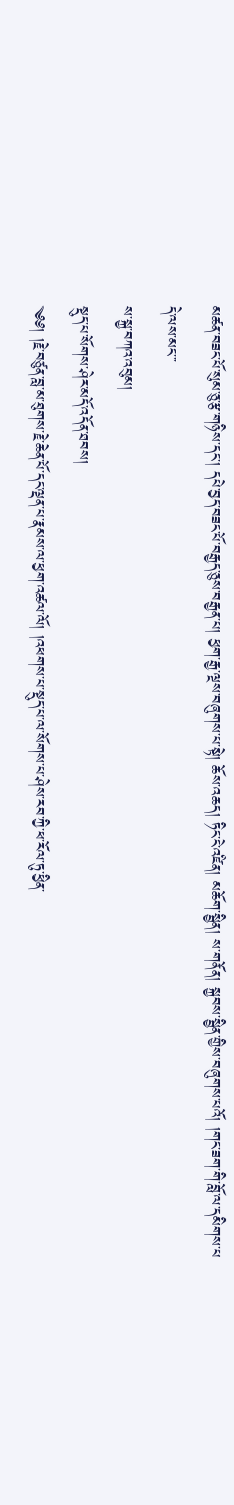མཚན་བཟང་པོ་སུམ་ཅུ་རྩ་གཉིས་དང་། དཔེ་བྱད་བཟང་པོ་བརྒྱད་ཅུས་བརྒྱན་པ། ཕྱག་རྒྱ་ལྔས་བཞུགས་པ་སྟེ། ཆོས་འཆད། ཏིང་ངེ་འཛིན། མཆོག་སྦྱིན། ས་གནོན། སྐྱབས་སྦྱིན་གྱིས་བཞུགས་པའོ། །གང་ཟག་གི་བློ་ལ་དམིགས་པ དེ་ལས་མང་་་
ས་སྐྱ་བཀའ་འབུམ།
སྡུད་པ་སོགས་ཤེར་མདོ་འདོན་ཐབས།
༄༅། །རྗེ་བཙུན་བླ་མ་ཐུགས་རྗེ་ཆེན་པོ་དང་ལྡན་པ་རྣམས་ལ་ཕྱག་འཚལ་ལོ། །འཕགས་པ་སྡུད་པ་ལ་སོགས་པ་ཤེས་རབ་ཀྱི་ཕ་རོལ་ཏུ་ཕྱིན་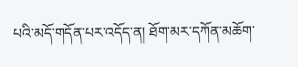པའི་མདོ་གདོན་པར་འདོད་ན། ཐོག་མར་དཀོན་མཆོག་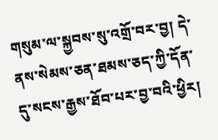གསུམ་ལ་སྐྱབས་སུ་འགྲོ་བར་བྱ། དེ་ནས་སེམས་ཅན་ཐམས་ཅད་ཀྱི་དོན་དུ་སངས་རྒྱས་ཐོབ་པར་བྱ་བའི་ཕྱིར།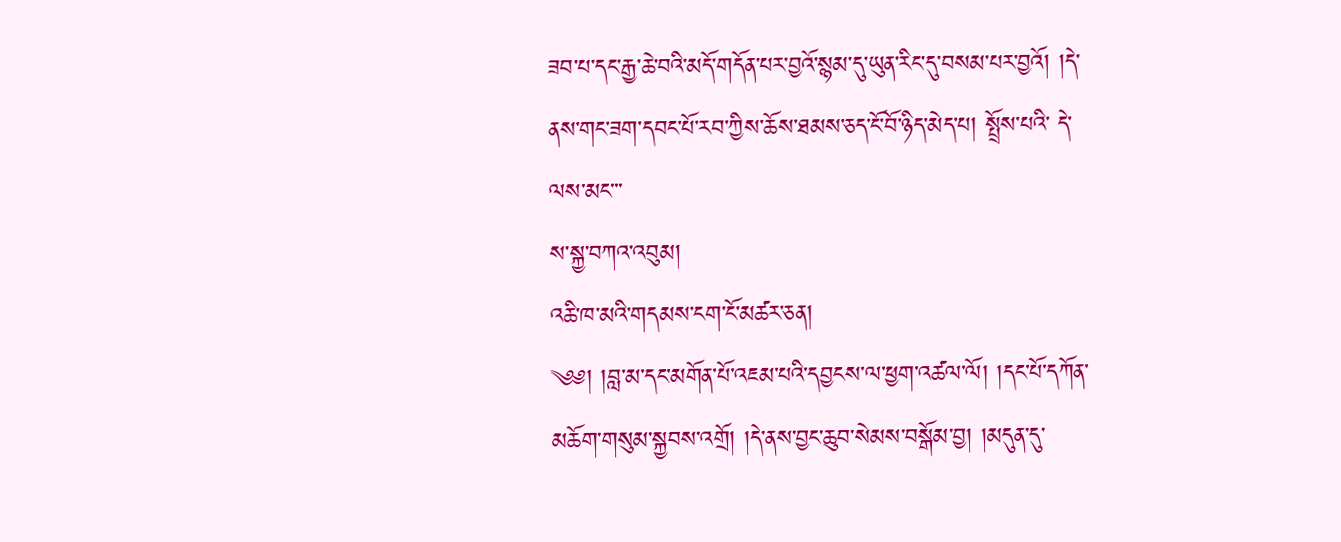ཟབ་པ་དང་རྒྱ་ཆེ་བའི་མདོ་གདོན་པར་བྱའོ་སྙམ་དུ་ཡུན་རིང་དུ་བསམ་པར་བྱའོ། །དེ་ནས་གང་ཟག་དབང་པོ་རབ་ཀྱིས་ཆོས་ཐམས་ཅད་ངོ་བོ་ཉིད་མེད་པ། སྤྲོས་པའི་ དེ་ལས་མང་་་
ས་སྐྱ་བཀའ་འབུམ།
འཆི་ཁ་མའི་གདམས་ངག་ངོ་མཚར་ཅན།
༄༅། །བླ་མ་དང་མགོན་པོ་འཇམ་པའི་དབྱངས་ལ་ཕྱག་འཚལ་ལོ། །དང་པོ་དཀོན་མཆོག་གསུམ་སྐྱབས་འགྲོ། །དེ་ནས་བྱང་ཆུབ་སེམས་བསྒོམ་བྱ། །མདུན་དུ་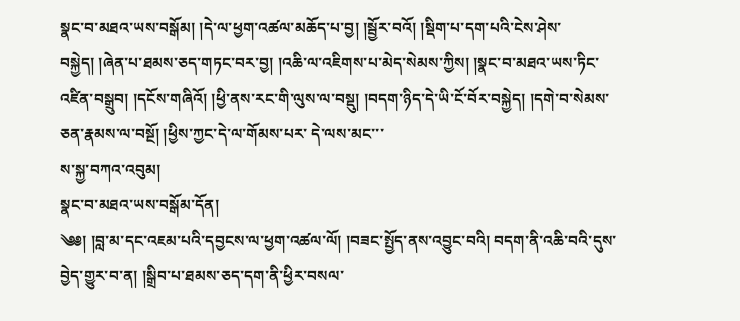སྣང་བ་མཐའ་ཡས་བསྒོམ། །དེ་ལ་ཕྱག་འཚལ་མཆོད་པ་བྱ། །སྦྱོར་བའོ། །སྡིག་པ་དག་པའི་ངེས་ཤེས་བསྐྱེད། །ཞེན་པ་ཐམས་ཅད་གཏང་བར་བྱ། །འཆི་ལ་འཇིགས་པ་མེད་སེམས་ཀྱིས། །སྣང་བ་མཐའ་ཡས་ཏིང་འཛིན་བསྒྲུབ། །དངོས་གཞིའོ། །ཕྱི་ནས་རང་གི་ལུས་ལ་བསྡུ། །བདག་ཉིད་དེ་ཡི་ངོ་བོར་བསྐྱེད། །དགེ་བ་སེམས་ཅན་རྣམས་ལ་བསྔོ། །ཕྱིས་ཀྱང་དེ་ལ་གོམས་པར་ དེ་ལས་མང་་་
ས་སྐྱ་བཀའ་འབུམ།
སྣང་བ་མཐའ་ཡས་བསྒོམ་དོན།
༄༅། །བླ་མ་དང་འཇམ་པའི་དབྱངས་ལ་ཕྱག་འཚལ་ལོ། །བཟང་སྤྱོད་ནས་འབྱུང་བའི། བདག་ནི་འཆི་བའི་དུས་བྱེད་གྱུར་བ་ན། །སྒྲིབ་པ་ཐམས་ཅད་དག་ནི་ཕྱིར་བསལ་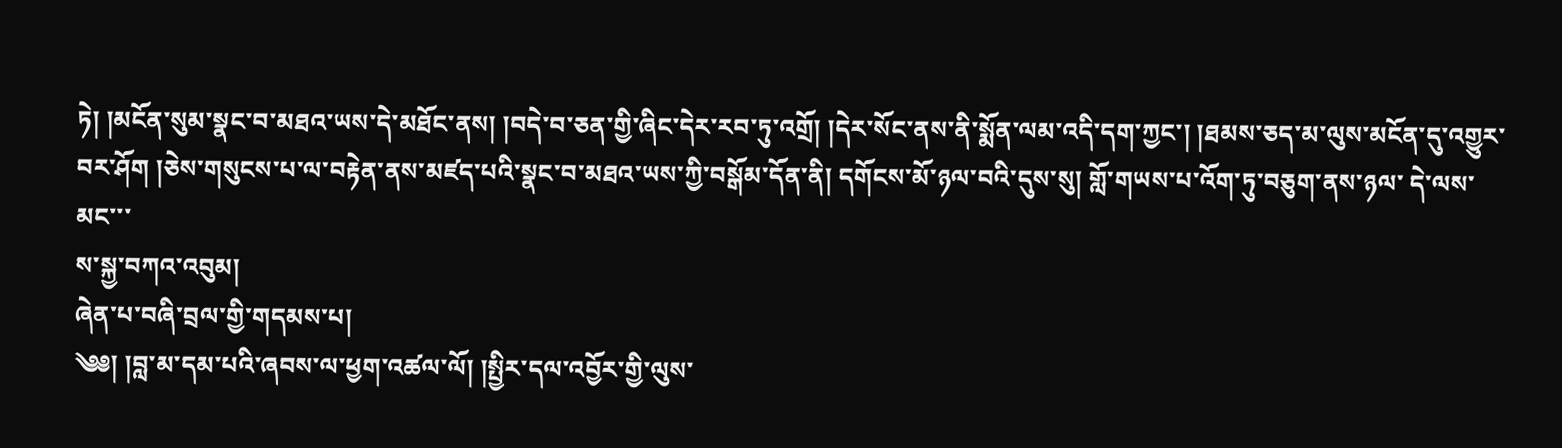ཏེ། །མངོན་སུམ་སྣང་བ་མཐའ་ཡས་དེ་མཐོང་ནས། །བདེ་བ་ཅན་གྱི་ཞིང་དེར་རབ་ཏུ་འགྲོ། །དེར་སོང་ནས་ནི་སྨོན་ལམ་འདི་དག་ཀྱང་། །ཐམས་ཅད་མ་ལུས་མངོན་དུ་འགྱུར་བར་ཤོག །ཅེས་གསུངས་པ་ལ་བརྟེན་ནས་མཛད་པའི་སྣང་བ་མཐའ་ཡས་ཀྱི་བསྒོམ་དོན་ནི། དགོངས་མོ་ཉལ་བའི་དུས་སུ། གློ་གཡས་པ་འོག་ཏུ་བཅུག་ནས་ཉལ་ དེ་ལས་མང་་་
ས་སྐྱ་བཀའ་འབུམ།
ཞེན་པ་བཞི་བྲལ་གྱི་གདམས་པ།
༄༅། །བླ་མ་དམ་པའི་ཞབས་ལ་ཕྱག་འཚལ་ལོ། །སྤྱིར་དལ་འབྱོར་གྱི་ལུས་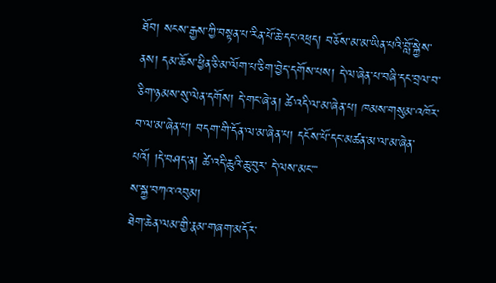ཐོབ། སངས་རྒྱས་ཀྱི་བསྟན་པ་རིན་པོ་ཆེ་དང་འཕྲད། བཅོས་མ་མ་ཡིན་པའི་བློ་སྐྱེས་ནས། དམ་ཆོས་ཕྱིན་ཅི་མ་ལོག་པ་ཅིག་བྱེད་དགོས་པས། དེ་ལ་ཞེན་པ་བཞི་དང་བྲལ་བ་ཅིག་ཉམས་སུ་ལེན་དགོས། དེ་གང་ཞེ་ན། ཚེ་འདི་ལ་མ་ཞེན་པ། ཁམས་གསུམ་འཁོར་བ་ལ་མ་ཞེན་པ། བདག་གི་དོན་ལ་མ་ཞེན་པ། དངོས་པོ་དང་མཚན་མ་ལ་མ་ཞེན་པའོ། །དེ་བཤད་ན། ཚེ་འདི་ཆུའི་ཆུ་བུར་ དེ་ལས་མང་་་
ས་སྐྱ་བཀའ་འབུམ།
ཐེག་ཆེན་ལམ་གྱི་རྣམ་གཞག་མདོར་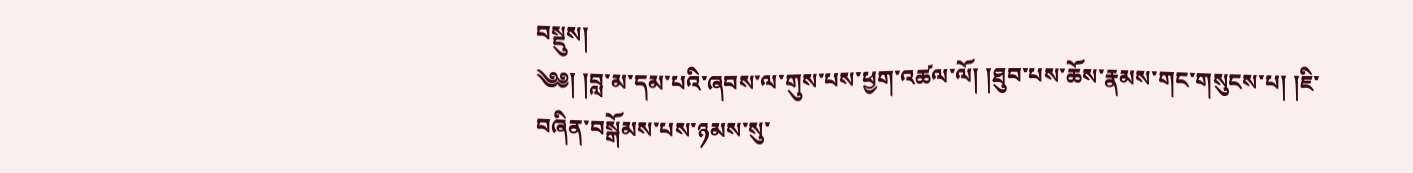བསྡུས།
༄༅། །བླ་མ་དམ་པའི་ཞབས་ལ་གུས་པས་ཕྱག་འཚལ་ལོ། །ཐུབ་པས་ཆོས་རྣམས་གང་གསུངས་པ། །ཇི་བཞིན་བསྒོམས་པས་ཉམས་སུ་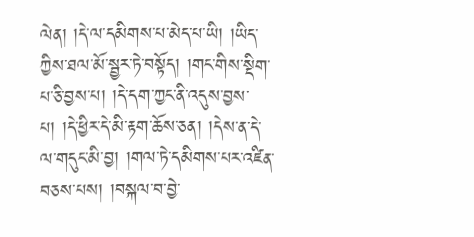ལེན། །དེ་ལ་དམིགས་པ་མེད་པ་ཡི། །ཡིད་ཀྱིས་ཐལ་མོ་སྦྱར་ཏེ་བསྟོད། །གང་གིས་སྡིག་པ་ཅི་བྱས་པ། །དེ་དག་ཀྱང་ནི་འདུས་བྱས་པ། །དེ་ཕྱིར་དེ་མི་རྟག་ཆོས་ཅན། །དེས་ན་དེ་ལ་གདུང་མི་བྱ། །གལ་ཏེ་དམིགས་པར་འཛིན་བཅས་པས། །བསྐལ་བ་བྱེ་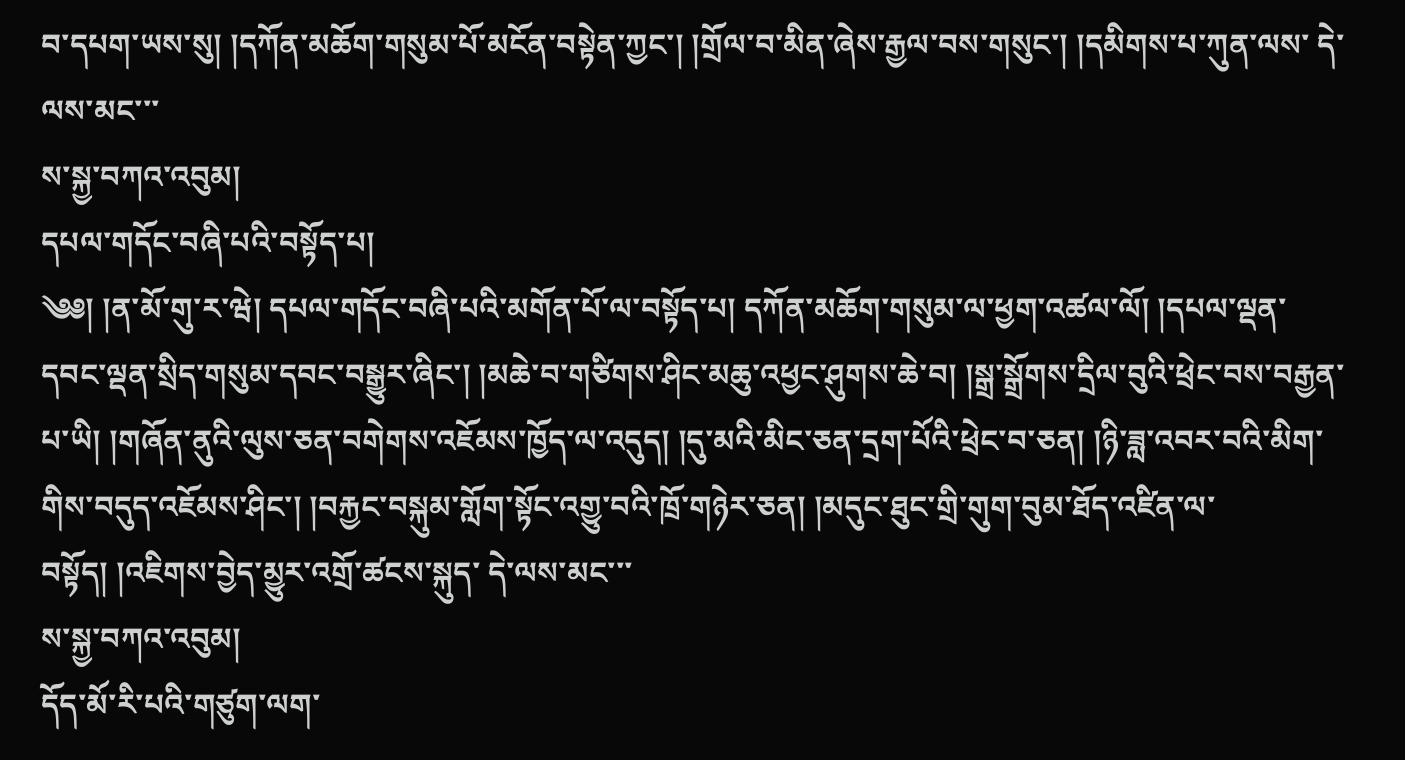བ་དཔག་ཡས་སུ། །དཀོན་མཆོག་གསུམ་པོ་མངོན་བསྟེན་ཀྱང་། །གྲོལ་བ་མིན་ཞེས་རྒྱལ་བས་གསུང་། །དམིགས་པ་ཀུན་ལས་ དེ་ལས་མང་་་
ས་སྐྱ་བཀའ་འབུམ།
དཔལ་གདོང་བཞི་པའི་བསྟོད་པ།
༄༅། །ན་མོ་གུ་ར་ཝེ། དཔལ་གདོང་བཞི་པའི་མགོན་པོ་ལ་བསྟོད་པ། དཀོན་མཆོག་གསུམ་ལ་ཕྱག་འཚལ་ལོ། །དཔལ་ལྡན་དབང་ལྡན་སྲིད་གསུམ་དབང་བསྒྱུར་ཞིང་། །མཆེ་བ་གཙིགས་ཤིང་མཆུ་འཕྱང་ཤུགས་ཆེ་བ། །སྒྲ་སྒྲོགས་དྲིལ་བུའི་ཕྲེང་བས་བརྒྱན་པ་ཡི། །གཞོན་ནུའི་ལུས་ཅན་བགེགས་འཇོམས་ཁྱོད་ལ་འདུད། །དུ་མའི་མིང་ཅན་དྲག་པོའི་ཕྲེང་བ་ཅན། །ཉི་ཟླ་འབར་བའི་མིག་གིས་བདུད་འཇོམས་ཤིང་། །བརྐྱང་བསྐུམ་གློག་སྟོང་འགྱུ་བའི་ཁྲོ་གཉེར་ཅན། །མདུང་ཐུང་གྲི་གུག་བུམ་ཐོད་འཛིན་ལ་བསྟོད། །འཇིགས་བྱེད་མྱུར་འགྲོ་ཚངས་སྐུད་ དེ་ལས་མང་་་
ས་སྐྱ་བཀའ་འབུམ།
དོད་མོ་རི་པའི་གཙུག་ལག་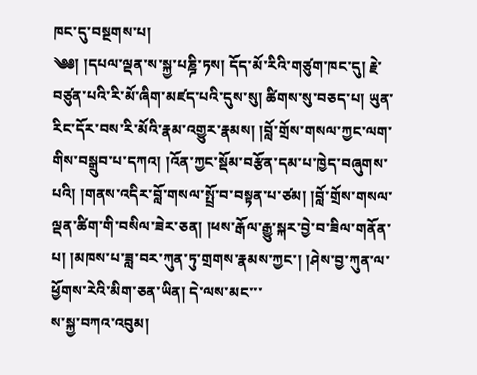ཁང་དུ་བསྔགས་པ།
༄༅། །དཔལ་ལྡན་ས་སྐྱ་པཎྜི་ཏས། དོད་མོ་རིའི་གཙུག་ཁང་དུ། རྗེ་བཙུན་པའི་རི་མོ་ཞིག་མཛད་པའི་དུས་སུ། ཚིགས་སུ་བཅད་པ། ཡུན་རིང་དོར་བས་རི་མོའི་རྣམ་འགྱུར་རྣམས། །བློ་གྲོས་གསལ་ཀྱང་ལག་གིས་བསྒྲུབ་པ་དཀའ། །འོན་ཀྱང་སྡོམ་བརྩོན་དམ་པ་ཁྱེད་བཞུགས་པའི། །གནས་འདིར་བློ་གསལ་སྤྲོ་བ་བསྟན་པ་ཙམ། །བློ་གྲོས་གསལ་ལྡན་ཚིག་གི་བསིལ་ཟེར་ཅན། །ཕས་རྒོལ་རྒྱུ་སྐར་བྱེ་བ་ཟིལ་གནོན་པ། །མཁས་པ་ཟླ་བར་ཀུན་ཏུ་གྲགས་རྣམས་ཀྱང་། །ཤེས་བྱ་ཀུན་ལ་ཕྱོགས་རེའི་མིག་ཅན་ཡིན། དེ་ལས་མང་་་
ས་སྐྱ་བཀའ་འབུམ།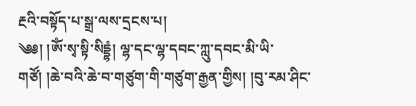རྔའི་བསྟོད་པ་སྒྲ་ལས་དྲངས་པ།
༄༅། །ཨོཾ་སྭ་སྟི་སིདྡྷཾ། ལྷ་དང་ལྷ་དབང་ཀླུ་དབང་མི་ཡི་གཙོ། །ཆེ་བའི་ཆེ་བ་གཙུག་གི་གཙུག་རྒྱན་གྱིས། །བུ་རམ་ཤིང་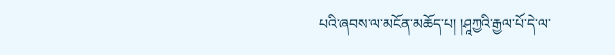པའི་ཞབས་ལ་མངོན་མཆོད་པ། །ཤཱཀྱའི་རྒྱལ་པོ་དེ་ལ་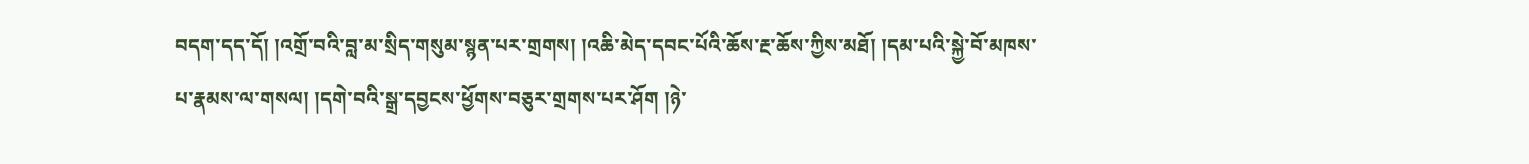བདག་དད་དོ། །འགྲོ་བའི་བླ་མ་སྲིད་གསུམ་སྙན་པར་གྲགས། །འཆི་མེད་དབང་པོའི་ཆོས་རྔ་ཆོས་ཀྱིས་མཐོ། །དམ་པའི་སྐྱེ་བོ་མཁས་པ་རྣམས་ལ་གསལ། །དགེ་བའི་སྒྲ་དབྱངས་ཕྱོགས་བཅུར་གྲགས་པར་ཤོག །ཉེ་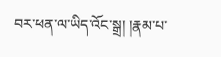བར་ཕན་ལ་ཡིད་འོང་སྒྲ། །རྣམ་པ་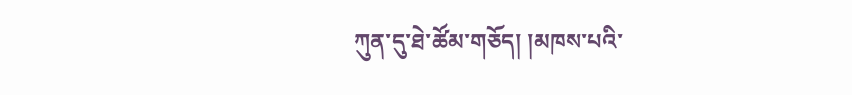ཀུན་དུ་ཐེ་ཚོམ་གཅོད། །མཁས་པའི་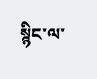སྙིང་ལ་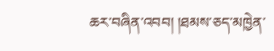ཆར་བཞིན་འབབ། །ཐམས་ཅད་མཁྱེན་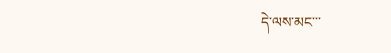དེ་ལས་མང་་་